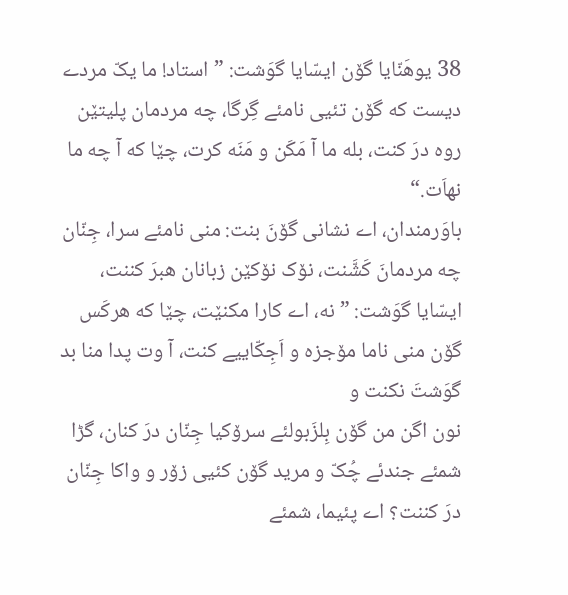38 یوهَنّایا گۆن ایسّایا گوَشت: ”استاد! ما یکّ مردے دیست که گۆن تئیی نامئے گِرگا، چه مردمان پلیتێن روه درَ کنت، بله ما آ مَکَن و مَنَه کرت، چێا که آ چه ما نهاَت.“
باوَرمندان، اے نشانی گۆنَ بنت: منی نامئے سرا، جِنّان چه مردمانَ کَشَّنت، نۆک نۆکێن زبانان هبرَ کننت،
ایسّایا گوَشت: ”نه، اے کارا مکنێت، چێا که هرکَس گۆن منی ناما مۆجزه و اَجِکّاییے کنت، آ وت پدا منا بد گوَشتَ نکنت و
نون اگن من گۆن بِلزَبولئے سرۆکیا جِنّان درَ کنان، گڑا شمئے جندئے چُکّ و مرید گۆن کئیی زۆر و واکا جِنّان درَ کننت؟ اے پئیما، شمئے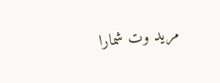مرید وت شمارا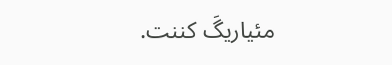مئیاریگَ کننت.